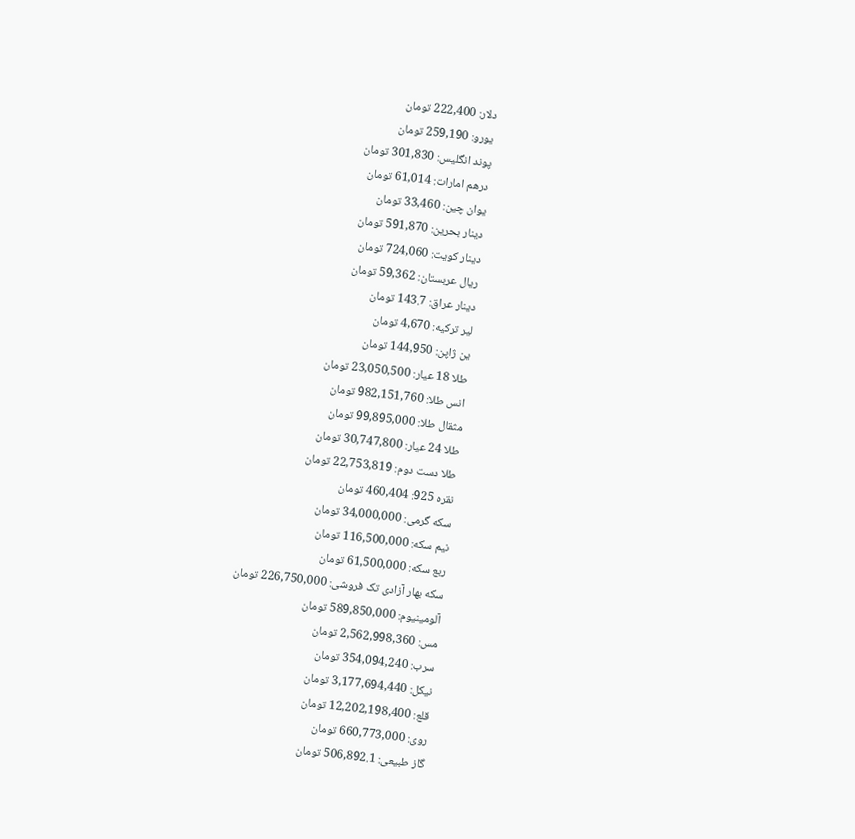دلار: 222,400 تومان
یورو: 259,190 تومان
پوند انگلیس: 301,830 تومان
درهم امارات: 61,014 تومان
یوان چین: 33,460 تومان
دینار بحرین: 591,870 تومان
دینار کویت: 724,060 تومان
ریال عربستان: 59,362 تومان
دینار عراق: 143.7 تومان
لیر ترکیه: 4,670 تومان
ین ژاپن: 144,950 تومان
طلا 18 عیار: 23,050,500 تومان
انس طلا: 982,151,760 تومان
مثقال طلا: 99,895,000 تومان
طلا 24 عیار: 30,747,800 تومان
طلا دست دوم: 22,753,819 تومان
نقره 925: 460,404 تومان
سکه گرمی: 34,000,000 تومان
نیم سکه: 116,500,000 تومان
ربع سکه: 61,500,000 تومان
سکه بهار آزادی تک فروشی: 226,750,000 تومان
آلومینیوم: 589,850,000 تومان
مس: 2,562,998,360 تومان
سرب: 354,094,240 تومان
نیکل: 3,177,694,440 تومان
قلع: 12,202,198,400 تومان
روی: 660,773,000 تومان
گاز طبیعی: 506,892.1 تومان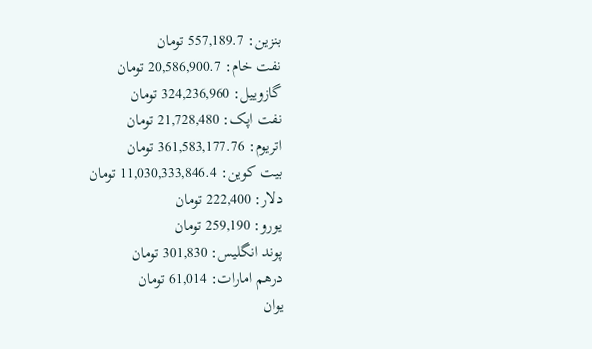بنزین: 557,189.7 تومان
نفت خام: 20,586,900.7 تومان
گازوییل: 324,236,960 تومان
نفت اپک: 21,728,480 تومان
اتریوم: 361,583,177.76 تومان
بیت کوین: 11,030,333,846.4 تومان
دلار: 222,400 تومان
یورو: 259,190 تومان
پوند انگلیس: 301,830 تومان
درهم امارات: 61,014 تومان
یوان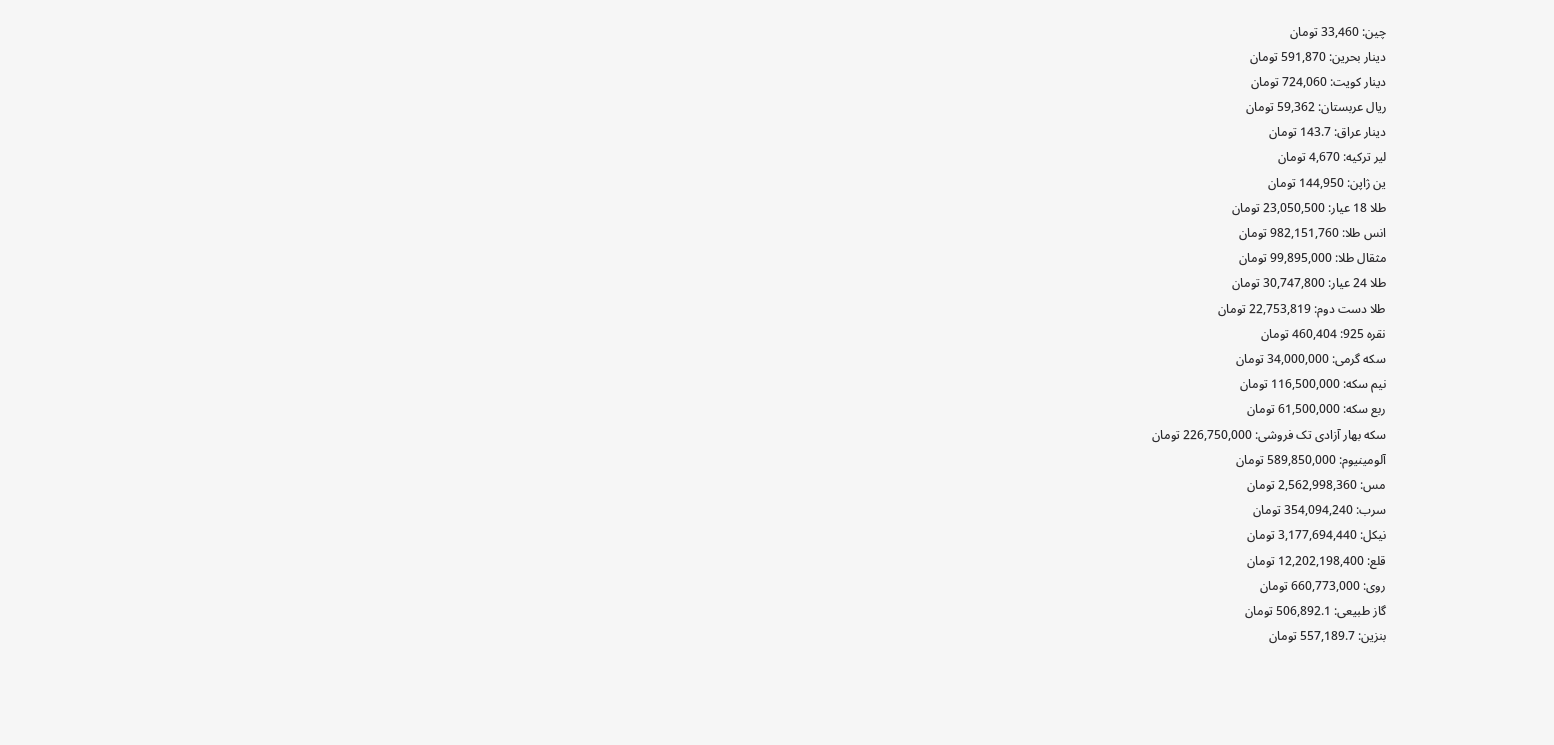چین: 33,460 تومان
دینار بحرین: 591,870 تومان
دینار کویت: 724,060 تومان
ریال عربستان: 59,362 تومان
دینار عراق: 143.7 تومان
لیر ترکیه: 4,670 تومان
ین ژاپن: 144,950 تومان
طلا 18 عیار: 23,050,500 تومان
انس طلا: 982,151,760 تومان
مثقال طلا: 99,895,000 تومان
طلا 24 عیار: 30,747,800 تومان
طلا دست دوم: 22,753,819 تومان
نقره 925: 460,404 تومان
سکه گرمی: 34,000,000 تومان
نیم سکه: 116,500,000 تومان
ربع سکه: 61,500,000 تومان
سکه بهار آزادی تک فروشی: 226,750,000 تومان
آلومینیوم: 589,850,000 تومان
مس: 2,562,998,360 تومان
سرب: 354,094,240 تومان
نیکل: 3,177,694,440 تومان
قلع: 12,202,198,400 تومان
روی: 660,773,000 تومان
گاز طبیعی: 506,892.1 تومان
بنزین: 557,189.7 تومان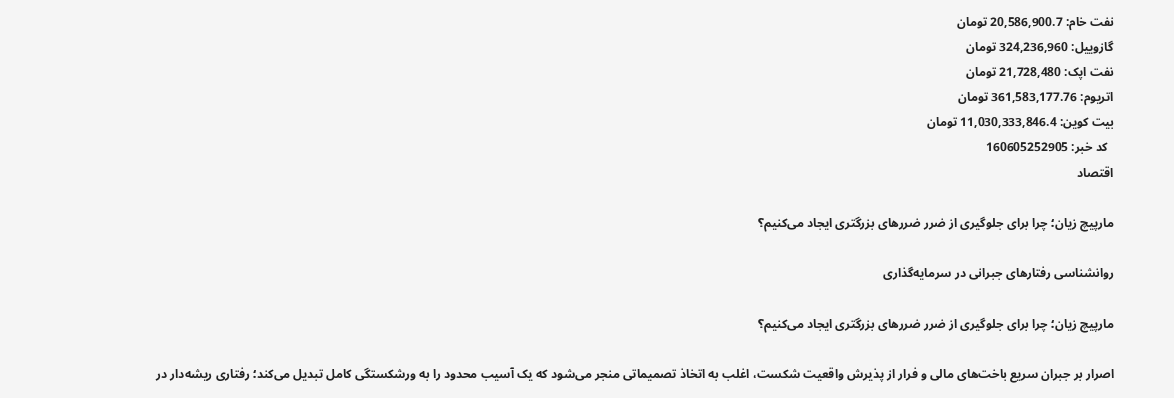نفت خام: 20,586,900.7 تومان
گازوییل: 324,236,960 تومان
نفت اپک: 21,728,480 تومان
اتریوم: 361,583,177.76 تومان
بیت کوین: 11,030,333,846.4 تومان
  کد خبر: 160605252905
اقتصاد

مارپیچ زیان؛ چرا برای جلوگیری از ضرر ضررهای بزرگتری ایجاد می‌کنیم؟

روانشناسی رفتارهای جبرانی در سرمایه‌گذاری

مارپیچ زیان؛ چرا برای جلوگیری از ضرر ضررهای بزرگتری ایجاد می‌کنیم؟

اصرار بر جبران سریع باخت‌های مالی و فرار از پذیرش واقعیت شکست، اغلب به اتخاذ تصمیماتی منجر می‌شود که یک آسیب محدود را به ورشکستگی کامل تبدیل می‌کند؛ رفتاری ریشه‌دار در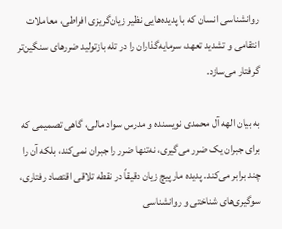روانشناسی انسان که با پدیده‌هایی نظیر زیان‌گریزی افراطی، معاملات انتقامی و تشدید تعهد، سرمایه‌گذاران را در تله بازتولید ضررهای سنگین‌تر گرفتار می‌سازد.

به بیان الهه آل محمدی نویسنده و مدرس سواد مالی، گاهی تصمیمی که برای جبران یک ضرر می‌گیری، نه‌تنها ضرر را جبران نمی‌کند، بلکه آن را چند برابر می‌کند. پدیده مارپیچ زیان دقیقاً در نقطه تلاقی اقتصاد رفتاری، سوگیری‌های شناختی و روانشناسی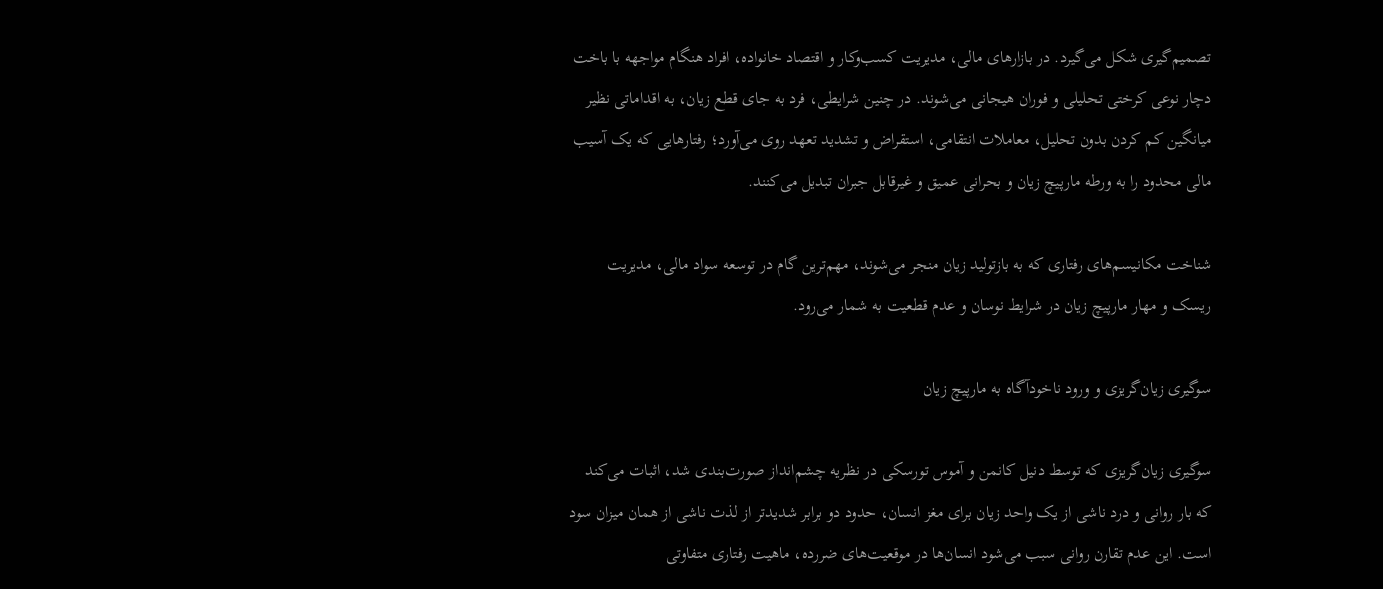تصمیم‌گیری شکل می‌گیرد. در بازارهای مالی، مدیریت کسب‌وکار و اقتصاد خانواده، افراد هنگام مواجهه با باخت دچار نوعی کرختی تحلیلی و فوران هیجانی می‌شوند. در چنین شرایطی، فرد به جای قطع زیان، به اقداماتی نظیر میانگین کم کردن بدون تحلیل، معاملات انتقامی، استقراض و تشدید تعهد روی می‌آورد؛ رفتارهایی که یک آسیب مالی محدود را به ورطه مارپیچ زیان و بحرانی عمیق و غیرقابل جبران تبدیل می‌کنند.

شناخت مکانیسم‌های رفتاری که به بازتولید زیان منجر می‌شوند، مهم‌ترین گام در توسعه سواد مالی، مدیریت ریسک و مهار مارپیچ زیان در شرایط نوسان و عدم قطعیت به شمار می‌رود.

سوگیری زیان‌گریزی و ورود ناخودآگاه به مارپیچ زیان

سوگیری زیان‌گریزی که توسط دنیل کانمن و آموس تورسکی در نظریه چشم‌انداز صورت‌بندی شد، اثبات می‌کند که بار روانی و درد ناشی از یک واحد زیان برای مغز انسان، حدود دو برابر شدیدتر از لذت ناشی از همان میزان سود است. این عدم تقارن روانی سبب می‌شود انسان‌ها در موقعیت‌های ضررده، ماهیت رفتاری متفاوتی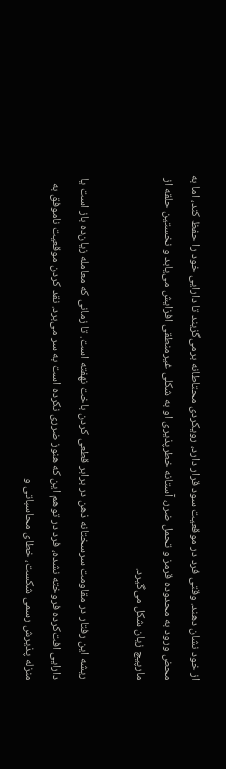از خود نشان دهند. وقتی فرد در موقعیت سود قرار دارد، رویکردی محتاطانه برمی‌گزیند تا دارایی خود را حفظ کند، اما به محض ورود به محدوده قرمز و تحمل ضرر، آستانه خطرپذیری او به شکلی غیرمنطقی افزایش می‌یابد و نخستین حلقه از مارپیچ زیان شکل می‌گیرد.

ریشه این رفتار در مقاومت سرسختانه ذهن در برابر قطعی کردن باخت نهفته است. تا زمانی که معامله زیان‌ده باز است یا دارایی افت‌کرده فروخته نشده، فرد در توهم این که هنوز ضرری نکرده است به سر می‌برد. نقد کردن موقعیت ناموفق به منزله پذیرش رسمی شکست، خطای محاسباتی و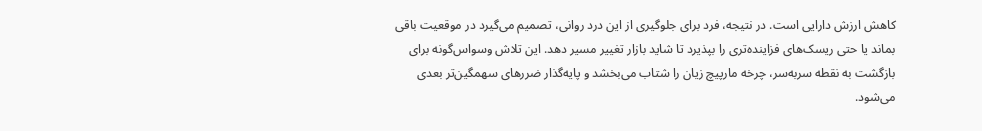کاهش ارزش دارایی است. در نتیجه، فرد برای جلوگیری از این درد روانی، تصمیم می‌گیرد در موقعیت باقی بماند یا حتی ریسک‌های فزاینده‌تری را بپذیرد تا شاید بازار تغییر مسیر دهد. این تلاش وسواس‌گونه برای بازگشت به نقطه سربه‌سر، چرخه مارپیچ زیان را شتاب می‌بخشد و پایه‌گذار ضررهای سهمگین‌تر بعدی می‌شود.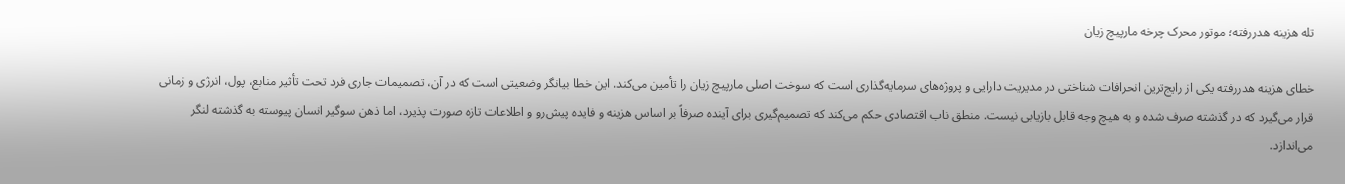تله هزینه هدررفته؛ موتور محرک چرخه مارپیچ زیان

خطای هزینه هدررفته یکی از رایج‌ترین انحرافات شناختی در مدیریت دارایی و پروژه‌های سرمایه‌گذاری است که سوخت اصلی مارپیچ زیان را تأمین می‌کند. این خطا بیانگر وضعیتی است که در آن، تصمیمات جاری فرد تحت تأثیر منابع، پول، انرژی و زمانی قرار می‌گیرد که در گذشته صرف شده و به هیچ وجه قابل بازیابی نیست. منطق ناب اقتصادی حکم می‌کند که تصمیم‌گیری برای آینده صرفاً بر اساس هزینه و فایده پیش‌رو و اطلاعات تازه صورت پذیرد، اما ذهن سوگیر انسان پیوسته به گذشته لنگر می‌اندازد.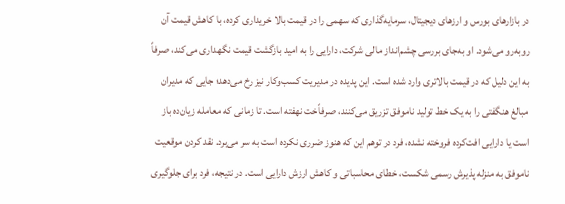در بازارهای بورس و ارزهای دیجیتال، سرمایه‌گذاری که سهمی را در قیمت بالا خریداری کرده، با کاهش قیمت آن روبه‌رو می‌شود. او به‌جای بررسی چشم‌انداز مالی شرکت، دارایی را به امید بازگشت قیمت نگهداری می‌کند، صرفاً به این دلیل که در قیمت بالاتری وارد شده است. این پدیده در مدیریت کسب‌وکار نیز رخ می‌دهد؛ جایی که مدیران مبالغ هنگفتی را به یک خط تولید ناموفق تزریق می‌کنند، صرفاًخت نهفته است. تا زمانی که معامله زیان‌ده باز است یا دارایی افت‌کرده فروخته نشده، فرد در توهم این که هنوز ضرری نکرده است به سر می‌برد. نقد کردن موقعیت ناموفق به منزله پذیرش رسمی شکست، خطای محاسباتی و کاهش ارزش دارایی است. در نتیجه، فرد برای جلوگیری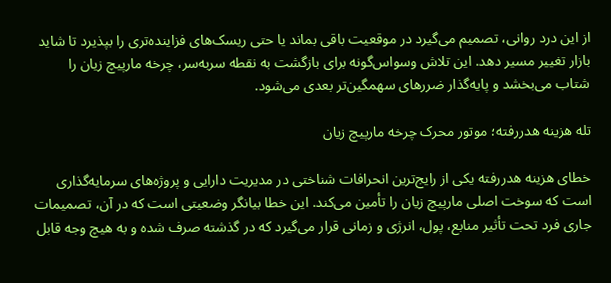از این درد روانی، تصمیم می‌گیرد در موقعیت باقی بماند یا حتی ریسک‌های فزاینده‌تری را بپذیرد تا شاید بازار تغییر مسیر دهد. این تلاش وسواس‌گونه برای بازگشت به نقطه سربه‌سر، چرخه مارپیچ زیان را شتاب می‌بخشد و پایه‌گذار ضررهای سهمگین‌تر بعدی می‌شود.

تله هزینه هدررفته؛ موتور محرک چرخه مارپیچ زیان

خطای هزینه هدررفته یکی از رایج‌ترین انحرافات شناختی در مدیریت دارایی و پروژه‌های سرمایه‌گذاری است که سوخت اصلی مارپیچ زیان را تأمین می‌کند. این خطا بیانگر وضعیتی است که در آن، تصمیمات جاری فرد تحت تأثیر منابع، پول، انرژی و زمانی قرار می‌گیرد که در گذشته صرف شده و به هیچ وجه قابل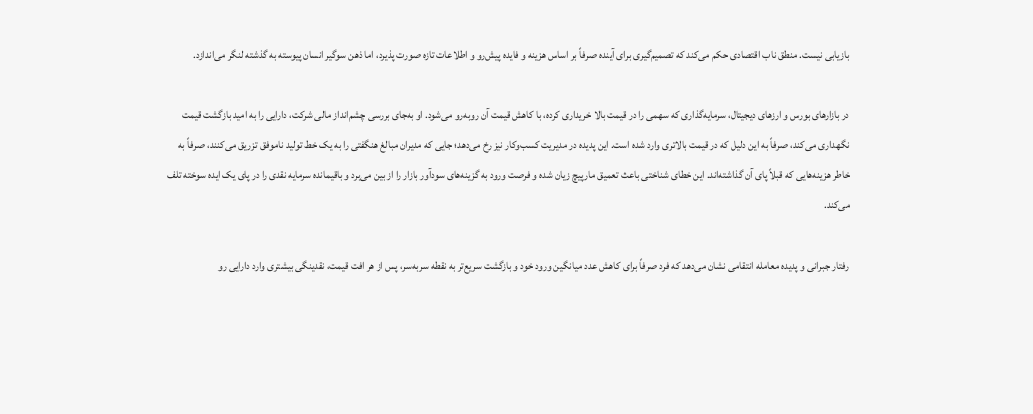بازیابی نیست. منطق ناب اقتصادی حکم می‌کند که تصمیم‌گیری برای آینده صرفاً بر اساس هزینه و فایده پیش‌رو و اطلاعات تازه صورت پذیرد، اما ذهن سوگیر انسان پیوسته به گذشته لنگر می‌اندازد.

در بازارهای بورس و ارزهای دیجیتال، سرمایه‌گذاری که سهمی را در قیمت بالا خریداری کرده، با کاهش قیمت آن روبه‌رو می‌شود. او به‌جای بررسی چشم‌انداز مالی شرکت، دارایی را به امید بازگشت قیمت نگهداری می‌کند، صرفاً به این دلیل که در قیمت بالاتری وارد شده است. این پدیده در مدیریت کسب‌وکار نیز رخ می‌دهد؛ جایی که مدیران مبالغ هنگفتی را به یک خط تولید ناموفق تزریق می‌کنند، صرفاً به خاطر هزینه‌هایی که قبلاً پای آن گذاشته‌اند. این خطای شناختی باعث تعمیق مارپیچ زیان شده و فرصت ورود به گزینه‌های سودآور بازار را از بین می‌برد و باقیمانده سرمایه نقدی را در پای یک ایده سوخته تلف می‌کند.

رفتار جبرانی و پدیده معامله انتقامی نشان می‌دهد که فرد صرفاً برای کاهش عدد میانگین ورود خود و بازگشت سریع‌تر به نقطه سربه‌سر، پس از هر افت قیمت، نقدینگی بیشتری وارد دارایی رو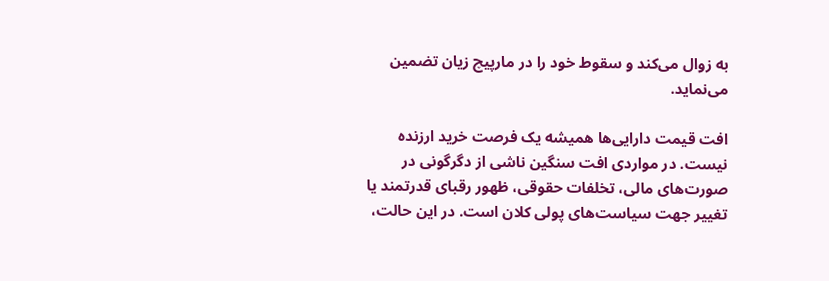به زوال می‌کند و سقوط خود را در مارپیچ زیان تضمین می‌نماید.

افت قیمت دارایی‌ها همیشه یک فرصت خرید ارزنده نیست. در مواردی افت سنگین ناشی از دگرگونی در صورت‌های مالی، تخلفات حقوقی، ظهور رقبای قدرتمند یا تغییر جهت سیاست‌های پولی کلان است. در این حالت،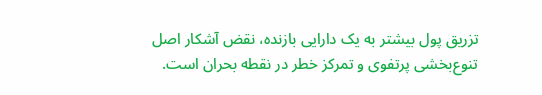تزریق پول بیشتر به یک دارایی بازنده، نقض آشکار اصل تنوع‌بخشی پرتفوی و تمرکز خطر در نقطه بحران است.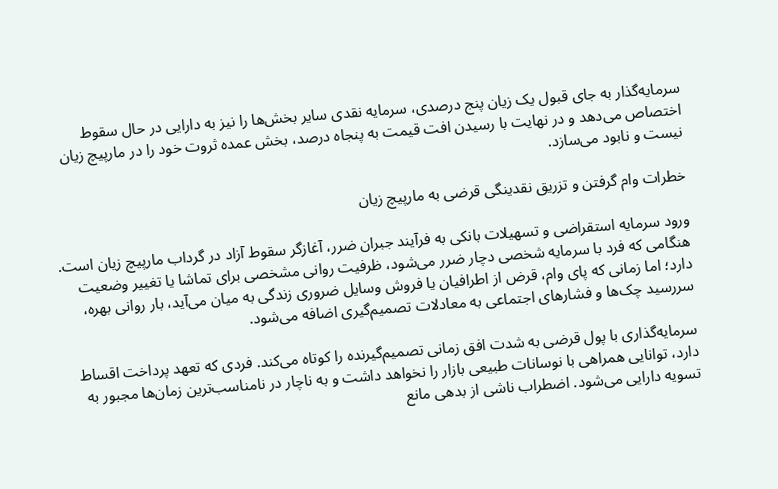سرمایه‌گذار به جای قبول یک زیان پنج درصدی، سرمایه نقدی سایر بخش‌ها را نیز به دارایی در حال سقوط اختصاص می‌دهد و در نهایت با رسیدن افت قیمت به پنجاه درصد، بخش عمده ثروت خود را در مارپیچ زیان نیست و نابود می‌سازد.

خطرات وام گرفتن و تزریق نقدینگی قرضی به مارپیچ زیان

ورود سرمایه استقراضی و تسهیلات بانکی به فرآیند جبران ضرر، آغازگر سقوط آزاد در گرداب مارپیچ زیان است. هنگامی که فرد با سرمایه شخصی دچار ضرر می‌شود، ظرفیت روانی مشخصی برای تماشا یا تغییر وضعیت دارد؛ اما زمانی که پای وام، قرض از اطرافیان یا فروش وسایل ضروری زندگی به میان می‌آید، بار روانی بهره، سررسید چک‌ها و فشارهای اجتماعی به معادلات تصمیم‌گیری اضافه می‌شود.

سرمایه‌گذاری با پول قرضی به شدت افق زمانی تصمیم‌گیرنده را کوتاه می‌کند. فردی که تعهد پرداخت اقساط دارد، توانایی همراهی با نوسانات طبیعی بازار را نخواهد داشت و به ناچار در نامناسب‌ترین زمان‌ها مجبور به تسویه دارایی می‌شود. اضطراب ناشی از بدهی مانع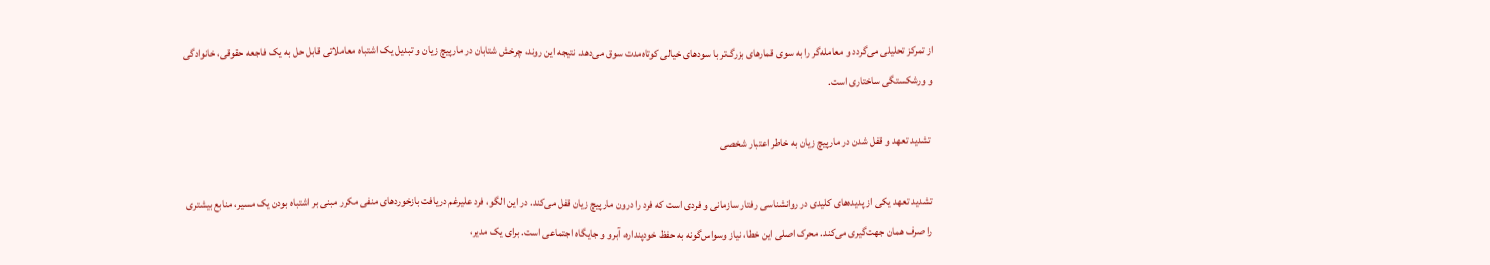از تمرکز تحلیلی می‌گردد و معامله‌گر را به سوی قمارهای بزرگ‌تر با سودهای خیالی کوتاه‌مدت سوق می‌دهد. نتیجه این روند، چرخش شتابان در مارپیچ زیان و تبدیل یک اشتباه معاملاتی قابل حل به یک فاجعه حقوقی، خانوادگی و ورشکستگی ساختاری است.

 تشدید تعهد و قفل شدن در مارپیچ زیان به خاطر اعتبار شخصی

تشدید تعهد یکی از پدیده‌های کلیدی در روانشناسی رفتار سازمانی و فردی است که فرد را درون مارپیچ زیان قفل می‌کند. در این الگو، فرد علیرغم دریافت بازخوردهای منفی مکرر مبنی بر اشتباه بودن یک مسیر، منابع بیشتری را صرف همان جهت‌گیری می‌کند. محرک اصلی این خطا، نیاز وسواس‌گونه به حفظ خودپنداره، آبرو و جایگاه اجتماعی است. برای یک مدیر،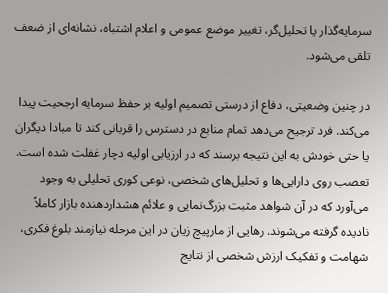سرمایه‌گذار یا تحلیل‌گر، تغییر موضع عمومی و اعلام اشتباه، نشانه‌ای از ضعف تلقی می‌شود.

در چنین وضعیتی، دفاع از درستی تصمیم اولیه بر حفظ سرمایه ارجحیت پیدا می‌کند. فرد ترجیح می‌دهد تمام منابع در دسترس را قربانی کند تا مبادا دیگران یا حتی خودش به این نتیجه برسند که در ارزیابی اولیه دچار غفلت شده است. تعصب روی دارایی‌ها و تحلیل‌های شخصی، نوعی کوری تحلیلی به وجود می‌آورد که در آن شواهد مثبت بزرگ‌نمایی و علائم هشداردهنده بازار کاملاً نادیده گرفته می‌شوند. رهایی از مارپیچ زیان در این مرحله نیازمند بلوغ فکری، شهامت و تفکیک ارزش شخصی از نتایج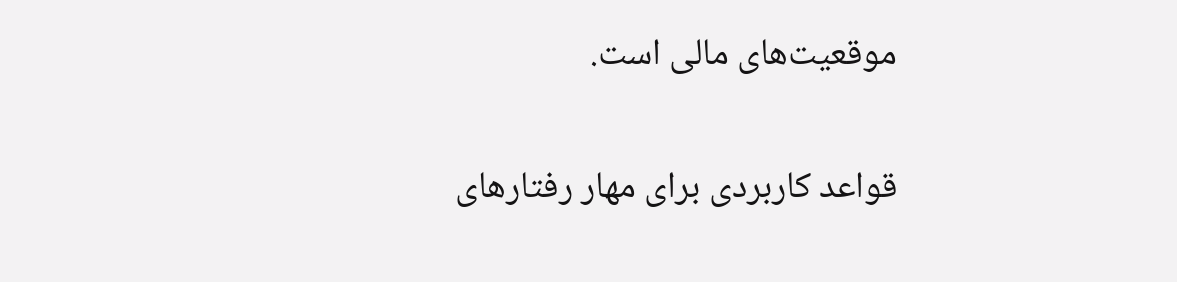موقعیت‌های مالی است.

قواعد کاربردی برای مهار رفتارهای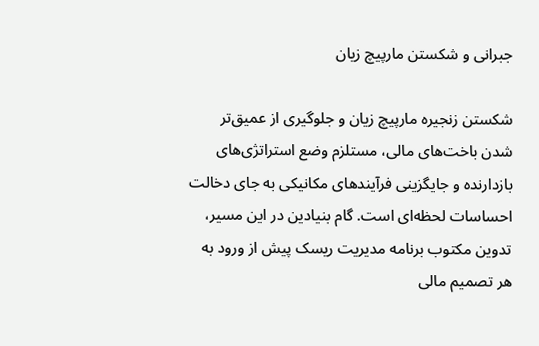جبرانی و شکستن مارپیچ زیان

شکستن زنجیره مارپیچ زیان و جلوگیری از عمیق‌تر شدن باخت‌های مالی، مستلزم وضع استراتژی‌های بازدارنده و جایگزینی فرآیندهای مکانیکی به جای دخالت احساسات لحظه‌ای است. گام بنیادین در این مسیر، تدوین مکتوب برنامه مدیریت ریسک پیش از ورود به هر تصمیم مالی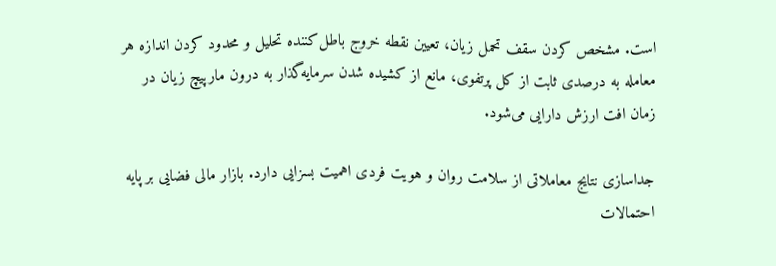است. مشخص کردن سقف تحمل زیان، تعیین نقطه خروج باطل‌کننده تحلیل و محدود کردن اندازه هر معامله به درصدی ثابت از کل پرتفوی، مانع از کشیده شدن سرمایه‌گذار به درون مارپیچ زیان در زمان افت ارزش دارایی می‌شود.

جداسازی نتایج معاملاتی از سلامت روان و هویت فردی اهمیت بسزایی دارد. بازار مالی فضایی بر پایه احتمالات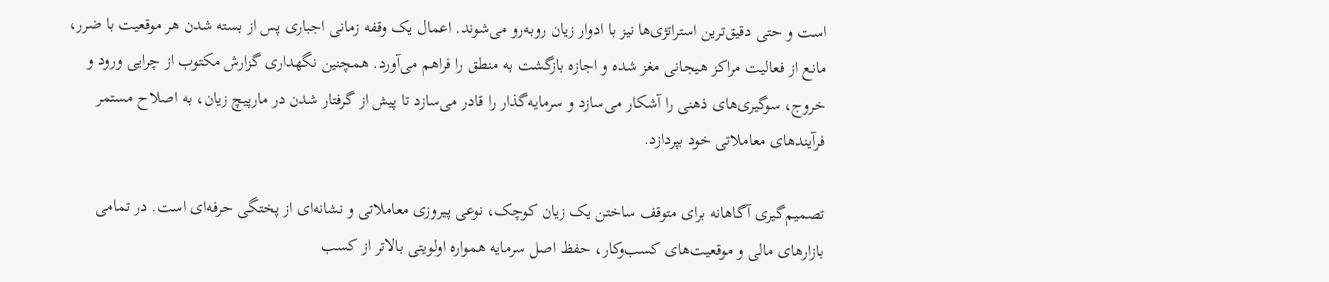است و حتی دقیق‌ترین استراتژی‌ها نیز با ادوار زیان روبه‌رو می‌شوند. اعمال یک وقفه زمانی اجباری پس از بسته شدن هر موقعیت با ضرر، مانع از فعالیت مراکز هیجانی مغز شده و اجازه بازگشت به منطق را فراهم می‌آورد. همچنین نگهداری گزارش مکتوب از چرایی ورود و خروج، سوگیری‌های ذهنی را آشکار می‌سازد و سرمایه‌گذار را قادر می‌سازد تا پیش از گرفتار شدن در مارپیچ زیان، به اصلاح مستمر فرآیندهای معاملاتی خود بپردازد.

تصمیم‌گیری آگاهانه برای متوقف ساختن یک زیان کوچک، نوعی پیروزی معاملاتی و نشانه‌ای از پختگی حرفه‌ای است. در تمامی بازارهای مالی و موقعیت‌های کسب‌وکار، حفظ اصل سرمایه همواره اولویتی بالاتر از کسب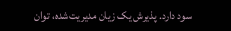سود دارد. پذیرش یک زیان مدیریت‌شده، توان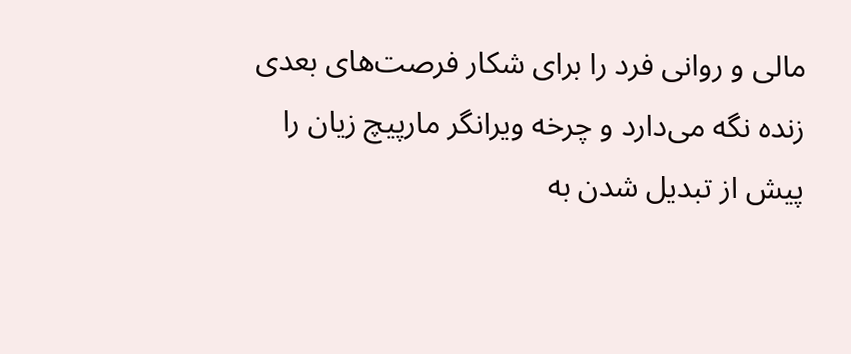مالی و روانی فرد را برای شکار فرصت‌های بعدی زنده نگه می‌دارد و چرخه ویرانگر مارپیچ زیان را پیش از تبدیل شدن به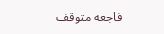فاجعه متوقف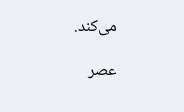می‌کند.

عصر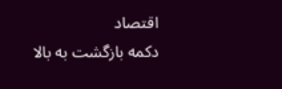اقتصاد
دکمه بازگشت به بالا